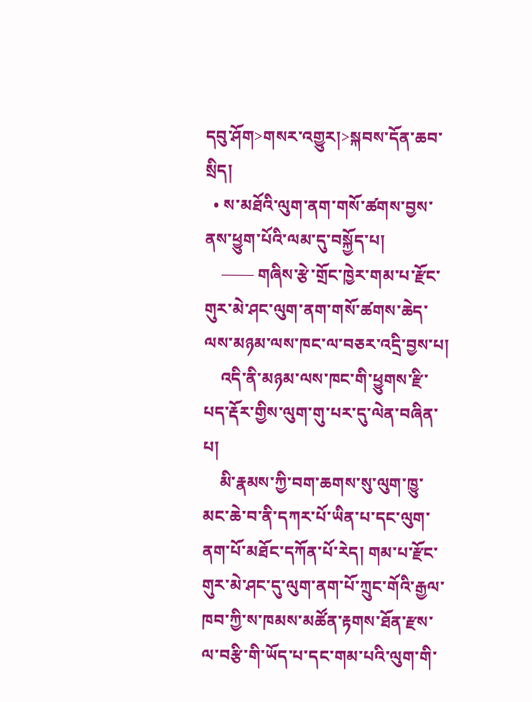དབུ་ཤོག>གསར་འགྱུར།>སྐབས་དོན་ཆབ་སྲིད།
  • ས་མཐོའི་ལུག་ནག་གསོ་ཚགས་བྱས་ནས་ཕྱུག་པོའི་ལམ་དུ་བསྐྱོད་པ།
    —— གཞིས་རྩེ་གྲོང་ཁྱེར་གམ་པ་རྫོང་གུར་མེ་ཤང་ལུག་ནག་གསོ་ཚགས་ཆེད་ལས་མཉམ་ལས་ཁང་ལ་བཅར་འདྲི་བྱས་པ།
    འདི་ནི་མཉམ་ལས་ཁང་གི་ཕྱུགས་རྫི་པད་རྡོར་གྱིས་ལུག་གུ་པར་དུ་ལེན་བཞིན་པ།
    མི་རྣམས་ཀྱི་བག་ཆགས་སུ་ལུག་ཁྱུ་མང་ཆེ་བ་ནི་དཀར་པོ་ཡིན་པ་དང་ལུག་ནག་པོ་མཐོང་དཀོན་པོ་རེད། གམ་པ་རྫོང་གུར་མེ་ཤང་དུ་ལུག་ནག་པོ་ཀྲུང་གོའི་རྒྱལ་ཁབ་ཀྱི་ས་ཁམས་མཚོན་རྟགས་ཐོན་རྫས་ལ་བརྩི་གི་ཡོད་པ་དང་གམ་པའི་ལུག་གི་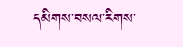དམིགས་བསལ་རིགས་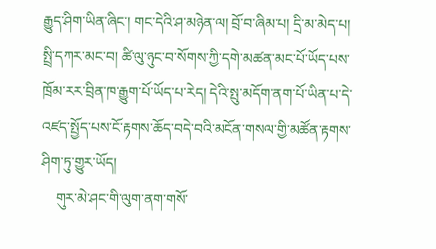རྒྱུད་ཤིག་ཡིན་ཞིང་། གང་དེའི་ཤ་མཉེན་ལ། བྲོ་བ་ཞིམ་པ། དྲི་མ་མེད་པ། སྤྲི་དཀར་མང་བ། ཚི་ལུ་ཉུང་བ་སོགས་ཀྱི་དགེ་མཚན་མང་པོ་ཡོད་པས་ཁྲོམ་རར་བྲིན་ཁ་རྒྱུག་པོ་ཡོད་པ་རེད། དེའི་སྤུ་མདོག་ནག་པོ་ཡིན་པ་དེ་འཛད་སྤྱོད་པས་ངོ་རྟགས་ཆོད་བདེ་བའི་མངོན་གསལ་གྱི་མཚོན་རྟགས་ཤིག་ཏུ་གྱུར་ཡོད།
    གུར་མེ་ཤང་གི་ལུག་ནག་གསོ་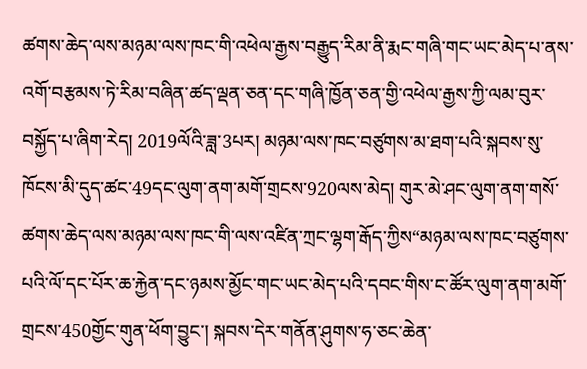ཚགས་ཆེད་ལས་མཉམ་ལས་ཁང་གི་འཕེལ་རྒྱས་བརྒྱུད་རིམ་ནི་རྨང་གཞི་གང་ཡང་མེད་པ་ནས་འགོ་བརྩམས་ཏེ་རིམ་བཞིན་ཚད་ལྡན་ཅན་དང་གཞི་ཁྱོན་ཅན་གྱི་འཕེལ་རྒྱས་ཀྱི་ལམ་བུར་བསྐྱོད་པ་ཞིག་རེད། 2019ལོའི་ཟླ་3པར། མཉམ་ལས་ཁང་བཙུགས་མ་ཐག་པའི་སྐབས་སུ་ཁོངས་མི་དུད་ཚང་49དང་ལུག་ནག་མགོ་གྲངས་920ལས་མེད། གུར་མེ་ཤང་ལུག་ནག་གསོ་ཚགས་ཆེད་ལས་མཉམ་ལས་ཁང་གི་ལས་འཛིན་ཀྲང་ལྷག་རྒོད་ཀྱིས“མཉམ་ལས་ཁང་བཙུགས་པའི་ལོ་དང་པོར་ཆ་རྐྱེན་དང་ཉམས་མྱོང་གང་ཡང་མེད་པའི་དབང་གིས་ང་ཚོར་ལུག་ནག་མགོ་གྲངས་450གྱོང་གུན་ཕོག་བྱུང་། སྐབས་དེར་གནོན་ཤུགས་ཧ་ཅང་ཆེན་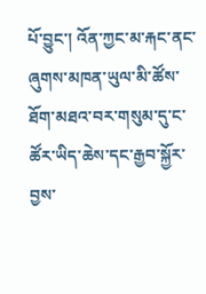པོ་བྱུང་། འོན་ཀྱང་མ་རྐང་ནང་ཞུགས་མཁན་ཡུལ་མི་ཚོས་ཐོག་མཐའ་བར་གསུམ་དུ་ང་ཚོར་ཡིད་ཆེས་དང་རྒྱབ་སྐྱོར་བྱས་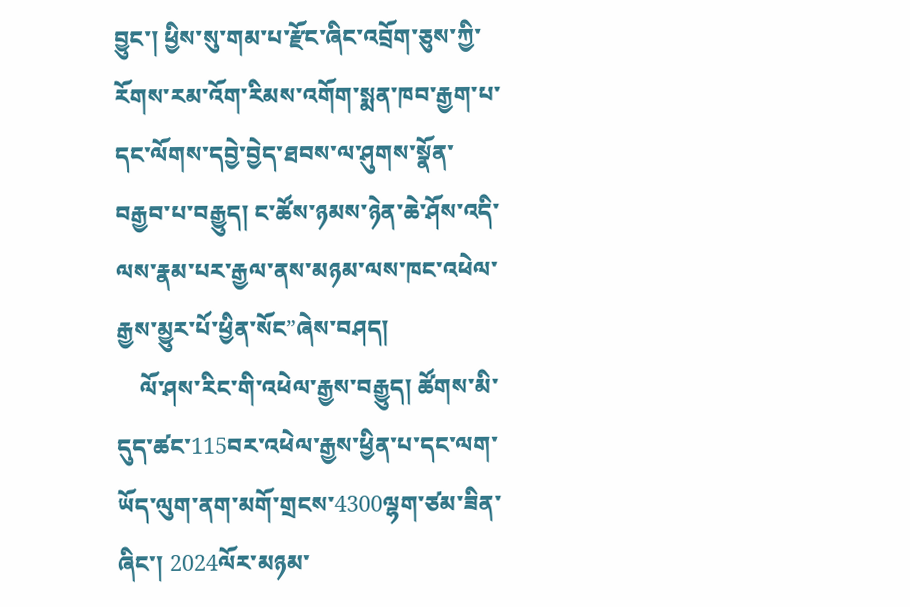བྱུང་། ཕྱིས་སུ་གམ་པ་རྫོང་ཞིང་འབྲོག་ཅུས་ཀྱི་རོགས་རམ་འོག་རིམས་འགོག་སྨན་ཁབ་རྒྱག་པ་དང་ལོགས་དབྱེ་བྱེད་ཐབས་ལ་ཤུགས་སྣོན་བརྒྱབ་པ་བརྒྱུད། ང་ཚོས་ཉམས་ཉེན་ཆེ་ཤོས་འདི་ལས་རྣམ་པར་རྒྱལ་ནས་མཉམ་ལས་ཁང་འཕེལ་རྒྱས་མྱུར་པོ་ཕྱིན་སོང”ཞེས་བཤད།
    ལོ་ཤས་རིང་གི་འཕེལ་རྒྱས་བརྒྱུད། ཚོགས་མི་དུད་ཚང་115བར་འཕེལ་རྒྱས་ཕྱིན་པ་དང་ལག་ཡོད་ལུག་ནག་མགོ་གྲངས་4300ལྷག་ཙམ་ཟིན་ཞིང་། 2024ལོར་མཉམ་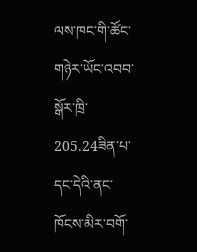ལས་ཁང་གི་ཚོང་གཉེར་ཡོང་འབབ་སྒོར་ཁྲི་205.24ཟིན་པ་དང་དེའི་ནང་ཁོངས་མིར་བགོ་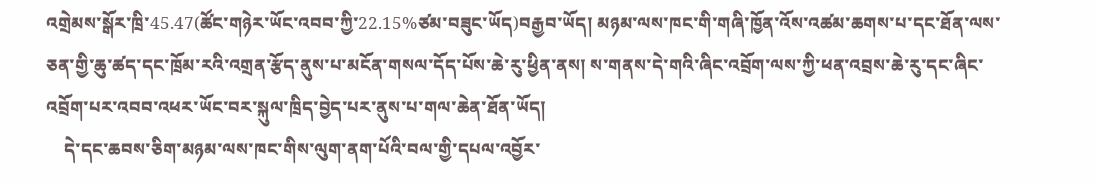འགྲེམས་སྒོར་ཁྲི་45.47(ཚོང་གཉེར་ཡོང་འབབ་ཀྱི་22.15%ཙམ་བཟུང་ཡོད)བརྒྱབ་ཡོད། མཉམ་ལས་ཁང་གི་གཞི་ཁྱོན་འོས་འཚམ་ཆགས་པ་དང་ཐོན་ལས་ཅན་གྱི་ཆུ་ཚད་དང་ཁྲོམ་རའི་འགྲན་རྩོད་ནུས་པ་མངོན་གསལ་དོད་པོས་ཆེ་རུ་ཕྱིན་ནས། ས་གནས་དེ་གའི་ཞིང་འབྲོག་ལས་ཀྱི་ཕན་འབྲས་ཆེ་རུ་དང་ཞིང་འབྲོག་པར་འབབ་འཕར་ཡོང་བར་སྐུལ་ཁྲིད་བྱེད་པར་ནུས་པ་གལ་ཆེན་ཐོན་ཡོད།
    དེ་དང་ཆབས་ཅིག་མཉམ་ལས་ཁང་གིས་ལུག་ནག་པོའི་བལ་གྱི་དཔལ་འབྱོར་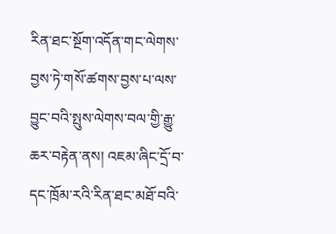རིན་ཐང་སྔོག་འདོན་གང་ལེགས་བྱས་ཏེ་གསོ་ཚགས་བྱས་པ་ལས་བྱུང་བའི་སྤུས་ལེགས་བལ་གྱི་རྒྱུ་ཆར་བརྟེན་ནས། འཇམ་ཞིང་དྲོ་བ་དང་ཁྲོམ་རའི་རིན་ཐང་མཐོ་བའི་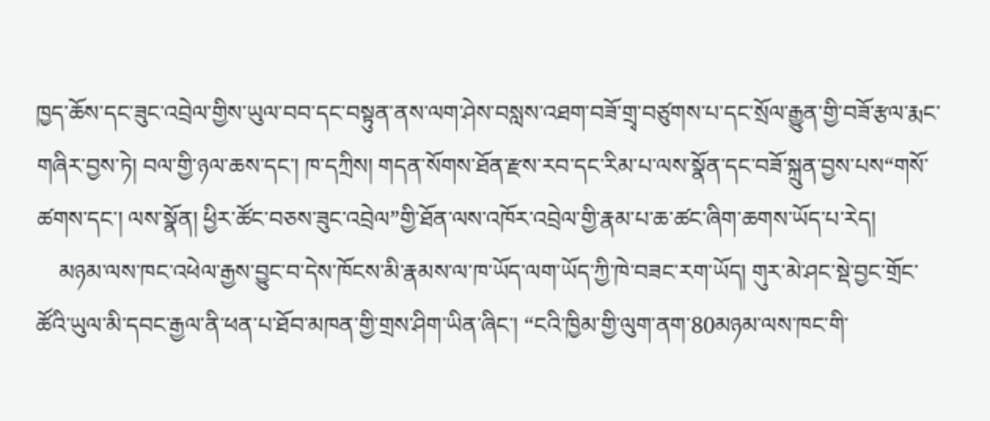ཁྱད་ཆོས་དང་ཟུང་འབྲེལ་གྱིས་ཡུལ་བབ་དང་བསྟུན་ནས་ལག་ཤེས་བསླས་འཐག་བཟོ་གྲྭ་བཙུགས་པ་དང་སྲོལ་རྒྱུན་གྱི་བཟོ་རྩལ་རྨང་གཞིར་བྱས་ཏེ། བལ་གྱི་ཉལ་ཆས་དང་། ཁ་དཀྲིས། གདན་སོགས་ཐོན་རྫས་རབ་དང་རིམ་པ་ལས་སྣོན་དང་བཟོ་སྐྲུན་བྱས་པས“གསོ་ཚགས་དང་། ལས་སྣོན། ཕྱིར་ཚོང་བཅས་ཟུང་འབྲེལ”གྱི་ཐོན་ལས་འཁོར་འབྲེལ་གྱི་རྣམ་པ་ཆ་ཚང་ཞིག་ཆགས་ཡོད་པ་རེད།
    མཉམ་ལས་ཁང་འཕེལ་རྒྱས་བྱུང་བ་དེས་ཁོངས་མི་རྣམས་ལ་ཁ་ཡོད་ལག་ཡོད་ཀྱི་ཁེ་བཟང་རག་ཡོད། གུར་མེ་ཤང་སྡེ་བྱང་གྲོང་ཚོའི་ཡུལ་མི་དབང་རྒྱལ་ནི་ཕན་པ་ཐོབ་མཁན་གྱི་གྲས་ཤིག་ཡིན་ཞིང་། “ངའི་ཁྱིམ་གྱི་ལུག་ནག་80མཉམ་ལས་ཁང་གི་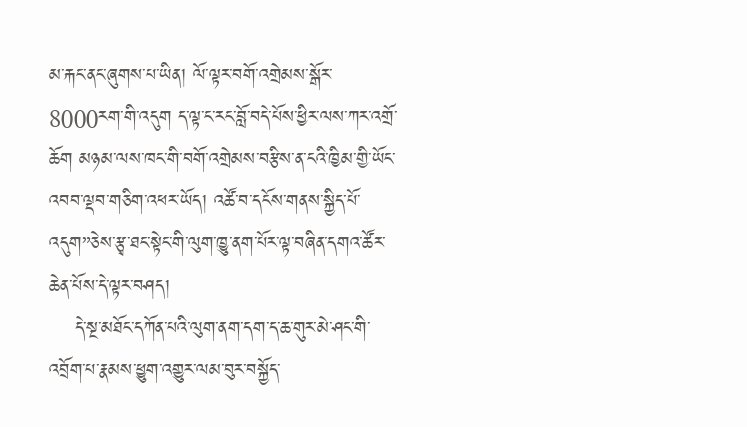མ་རྐང་ནང་ཞུགས་པ་ཡིན། ལོ་ལྟར་བགོ་འགྲེམས་སྒོར་8000རག་གི་འདུག ད་ལྟ་ང་རང་བློ་བདེ་པོས་ཕྱིར་ལས་ཀར་འགྲོ་ཆོག མཉམ་ལས་ཁང་གི་བགོ་འགྲེམས་བརྩིས་ན་ངའི་ཁྱིམ་གྱི་ཡོང་འབབ་ལྡབ་གཅིག་འཕར་ཡོད། འཚོ་བ་དངོས་གནས་སྐྱིད་པོ་འདུག”ཅེས་རྩྭ་ཐང་སྟེང་གི་ལུག་ཁྱུ་ནག་པོར་ལྟ་བཞིན་དགའ་ཚོར་ཆེན་པོས་དེ་ལྟར་བཤད།
    དེ་སྔ་མཐོང་དཀོན་པའི་ལུག་ནག་དག་ད་ཆ་གུར་མེ་ཤང་གི་འབྲོག་པ་རྣམས་ཕྱུག་འགྱུར་ལམ་བུར་བསྐྱོད་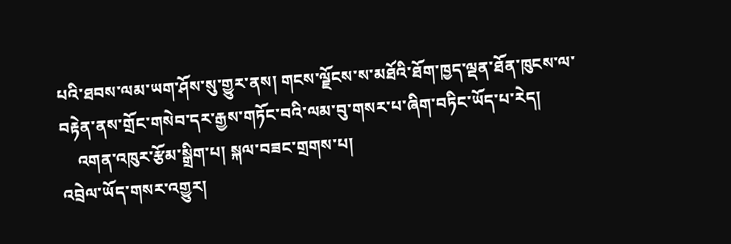པའི་ཐབས་ལམ་ཡག་ཤོས་སུ་གྱུར་ནས། གངས་ལྗོངས་ས་མཐོའི་ཐོག་ཁྱད་ལྡན་ཐོན་ཁུངས་ལ་བརྟེན་ནས་གྲོང་གསེབ་དར་རྒྱས་གཏོང་བའི་ལམ་བུ་གསར་པ་ཞིག་བཏིང་ཡོད་པ་རེད།
    འགན་འཁུར་རྩོམ་སྒྲིག་པ། སྐལ་བཟང་གྲགས་པ།
འབྲེལ་ཡོད་གསར་འགྱུར།